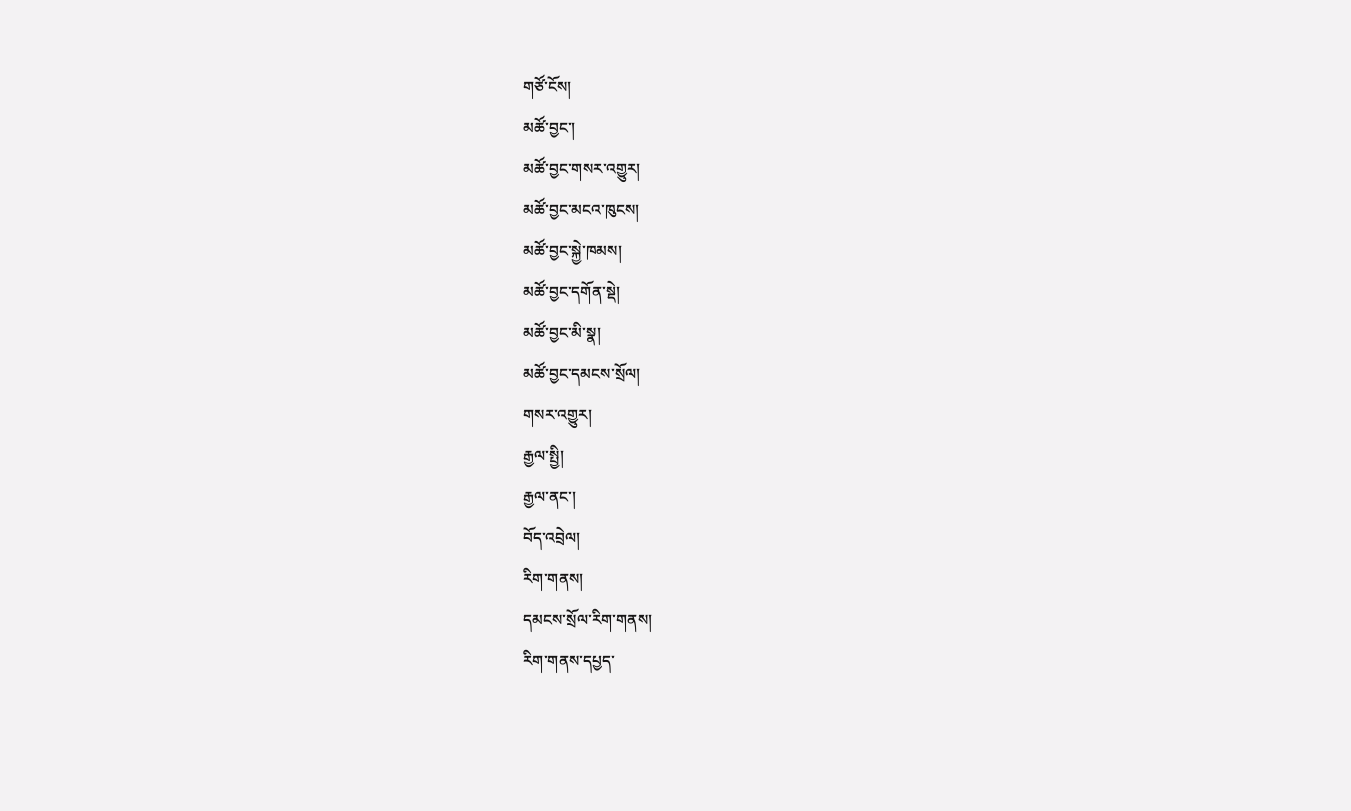གཙོ་ངོས།
མཚོ་བྱང་།
མཚོ་བྱང་གསར་འགྱུར།
མཚོ་བྱང་མངའ་ཁུངས།
མཚོ་བྱང་སྐྱེ་ཁམས།
མཚོ་བྱང་དགོན་སྡེ།
མཚོ་བྱང་མི་སྣ།
མཚོ་བྱང་དམངས་སྲོལ།
གསར་འགྱུར།
རྒྱལ་སྤྱི།
རྒྱལ་ནང་།
བོད་འབྲེལ།
རིག་གནས།
དམངས་སྲོལ་རིག་གནས།
རིག་གནས་དཔྱད་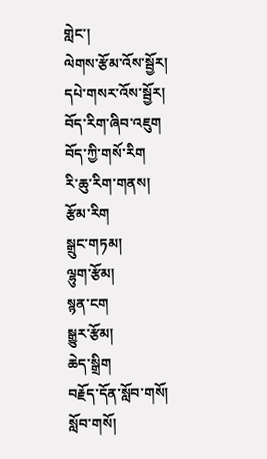གླེང་།
ལེགས་རྩོམ་འོས་སྦྱོར།
དཔེ་གསར་འོས་སྦྱོར།
བོད་རིག་ཞིབ་འཇུག
བོད་ཀྱི་གསོ་རིག
རི་ཆུ་རིག་གནས།
རྩོམ་རིག
སྒྲུང་གཏམ།
ལྷུག་རྩོམ།
སྙན་ངག
སྒྱུར་རྩོམ།
ཆེད་སྒྲིག
བརྗོད་དོན་སློབ་གསོ།
སློབ་གསོ།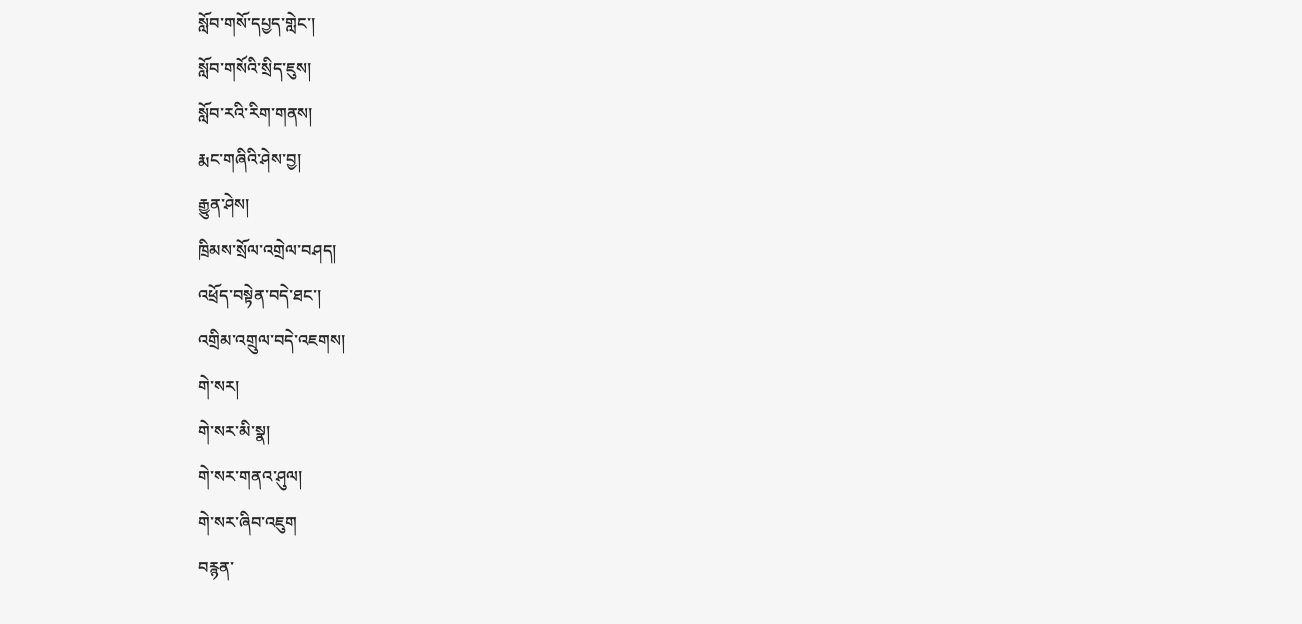སློབ་གསོ་དཔྱད་གླེང་།
སློབ་གསོའི་སྲིད་ཇུས།
སློབ་རའི་རིག་གནས།
རྨང་གཞིའི་ཤེས་བྱ།
རྒྱུན་ཤེས།
ཁྲིམས་སྲོལ་འགྲེལ་བཤད།
འཕྲོད་བསྟེན་བདེ་ཐང་།
འགྲིམ་འགྲུལ་བདེ་འཇགས།
གེ་སར།
གེ་སར་མི་སྣ།
གེ་སར་གནའ་ཤུལ།
གེ་སར་ཞིབ་འཇུག
བརྙན་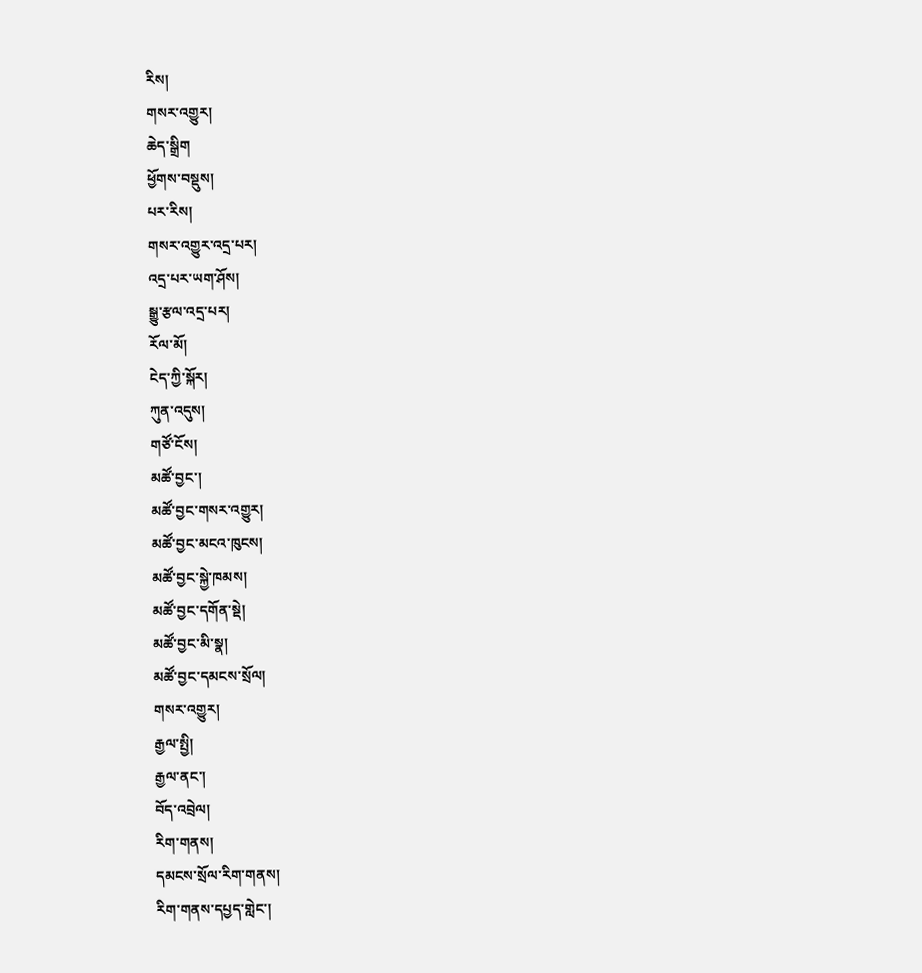རིས།
གསར་འགྱུར།
ཆེད་སྒྲིག
ཕྱོགས་བསྡུས།
པར་རིས།
གསར་འགྱུར་འདྲ་པར།
འདྲ་པར་ཡག་ཤོས།
སྒྱུ་རྩལ་འདྲ་པར།
རོལ་མོ།
ངེད་ཀྱི་སྐོར།
ཀུན་འདུས།
གཙོ་ངོས།
མཚོ་བྱང་།
མཚོ་བྱང་གསར་འགྱུར།
མཚོ་བྱང་མངའ་ཁུངས།
མཚོ་བྱང་སྐྱེ་ཁམས།
མཚོ་བྱང་དགོན་སྡེ།
མཚོ་བྱང་མི་སྣ།
མཚོ་བྱང་དམངས་སྲོལ།
གསར་འགྱུར།
རྒྱལ་སྤྱི།
རྒྱལ་ནང་།
བོད་འབྲེལ།
རིག་གནས།
དམངས་སྲོལ་རིག་གནས།
རིག་གནས་དཔྱད་གླེང་།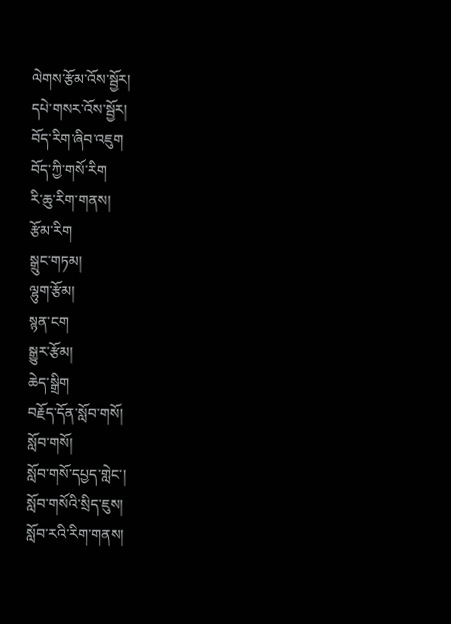ལེགས་རྩོམ་འོས་སྦྱོར།
དཔེ་གསར་འོས་སྦྱོར།
བོད་རིག་ཞིབ་འཇུག
བོད་ཀྱི་གསོ་རིག
རི་ཆུ་རིག་གནས།
རྩོམ་རིག
སྒྲུང་གཏམ།
ལྷུག་རྩོམ།
སྙན་ངག
སྒྱུར་རྩོམ།
ཆེད་སྒྲིག
བརྗོད་དོན་སློབ་གསོ།
སློབ་གསོ།
སློབ་གསོ་དཔྱད་གླེང་།
སློབ་གསོའི་སྲིད་ཇུས།
སློབ་རའི་རིག་གནས།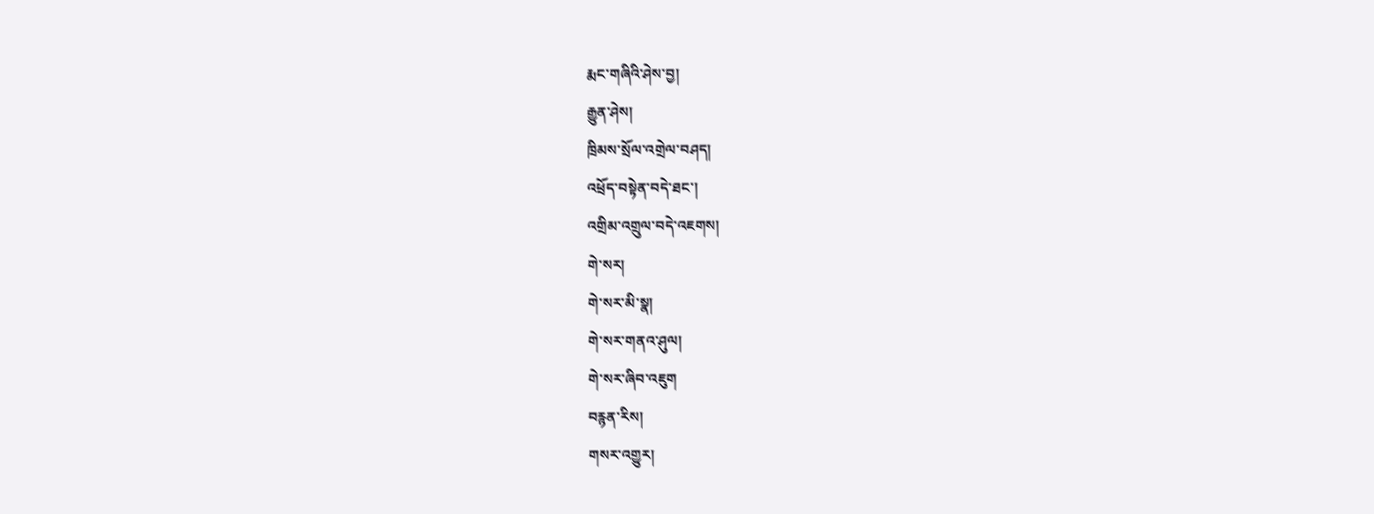རྨང་གཞིའི་ཤེས་བྱ།
རྒྱུན་ཤེས།
ཁྲིམས་སྲོལ་འགྲེལ་བཤད།
འཕྲོད་བསྟེན་བདེ་ཐང་།
འགྲིམ་འགྲུལ་བདེ་འཇགས།
གེ་སར།
གེ་སར་མི་སྣ།
གེ་སར་གནའ་ཤུལ།
གེ་སར་ཞིབ་འཇུག
བརྙན་རིས།
གསར་འགྱུར།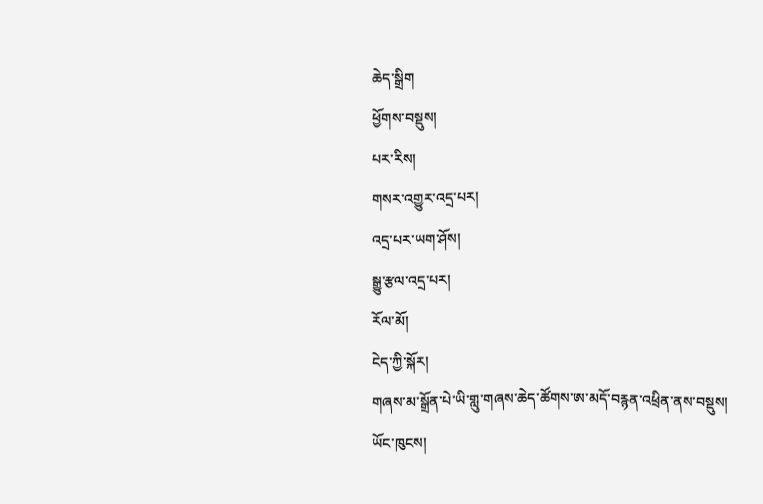ཆེད་སྒྲིག
ཕྱོགས་བསྡུས།
པར་རིས།
གསར་འགྱུར་འདྲ་པར།
འདྲ་པར་ཡག་ཤོས།
སྒྱུ་རྩལ་འདྲ་པར།
རོལ་མོ།
ངེད་ཀྱི་སྐོར།
གཞས་མ་སྒྲོན་པེ་ཡི་གླུ་གཞས་ཆེད་ཚོགས་ཨ་མདོ་བརྙན་འཕྲིན་ནས་བསྡུས།
ཡོང་ཁུངས།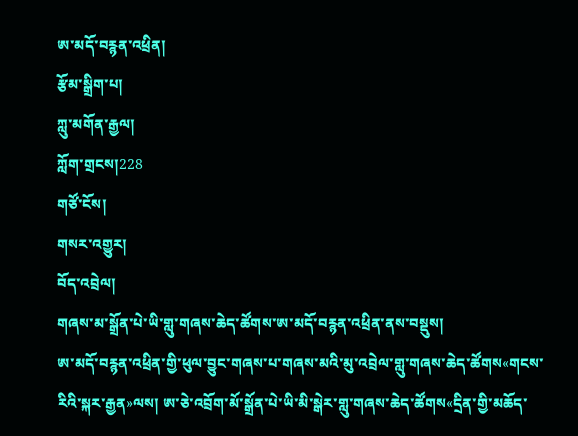ཨ་མདོ་བརྙན་འཕྲིན།
རྩོམ་སྒྲིག་པ།
ཀླུ་མགོན་རྒྱལ།
ཀློག་གྲངས།228
གཙོ་ངོས།
གསར་འགྱུར།
བོད་འབྲེལ།
གཞས་མ་སྒྲོན་པེ་ཡི་གླུ་གཞས་ཆེད་ཚོགས་ཨ་མདོ་བརྙན་འཕྲིན་ནས་བསྡུས།
ཨ་མདོ་བརྙན་འཕྲིན་གྱི་ཕུལ་བྱུང་གཞས་པ་གཞས་མའི་མུ་འབྲེལ་གླུ་གཞས་ཆེད་ཚོགས«གངས་རིའི་སྐར་རྒྱན»ལས། ཨ་ཅེ་འབྲོག་མོ་སྒྲོན་པེ་ཡི་མི་སྒེར་གླུ་གཞས་ཆེད་ཚོགས«དྲིན་གྱི་མཆོད་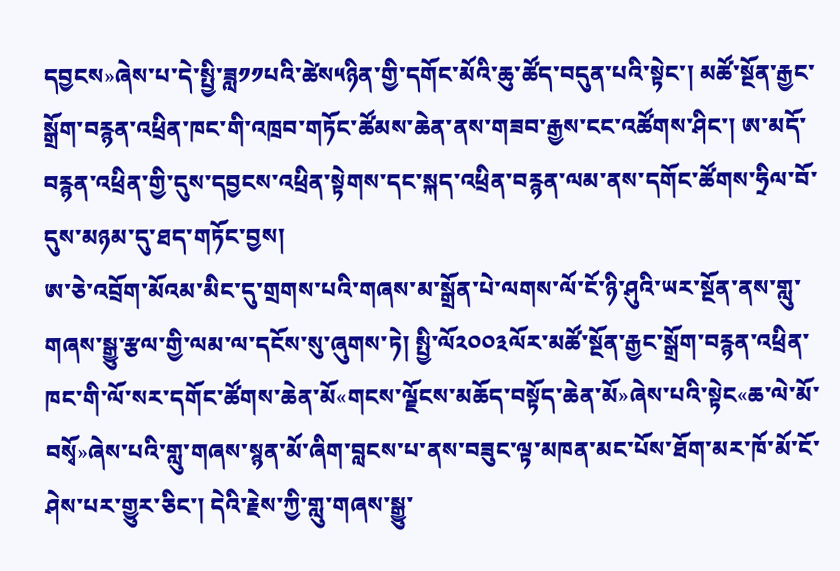དབྱངས»ཞེས་པ་དེ་སྤྱི་ཟླ༡༡པའི་ཚེས༥ཉིན་གྱི་དགོང་མོའི་ཆུ་ཚོད་བདུན་པའི་སྟེང་། མཚོ་སྔོན་རྒྱང་སྒྲོག་བརྙན་འཕྲིན་ཁང་གི་འཁྲབ་གཏོང་ཚོམས་ཆེན་ནས་གཟབ་རྒྱས་ངང་འཚོགས་ཤིང་། ཨ་མདོ་བརྙན་འཕྲིན་གྱི་དུས་དབྱངས་འཕྲིན་སྟེགས་དང་སྐད་འཕྲིན་བརྙན་ལམ་ནས་དགོང་ཚོགས་ཧྲིལ་བོ་དུས་མཉམ་དུ་ཐད་གཏོང་བྱས།
ཨ་ཅེ་འབྲོག་མོའམ་མིང་དུ་གྲགས་པའི་གཞས་མ་སྒྲོན་པེ་ལགས་ལོ་ངོ་ཉི་ཤུའི་ཡར་སྔོན་ནས་གླུ་གཞས་སྒྱུ་རྩལ་གྱི་ལམ་ལ་དངོས་སུ་ཞུགས་ཏེ། སྤྱི་ལོ༢༠༠༣ལོར་མཚོ་སྔོན་རྒྱང་སྒྲོག་བརྙན་འཕྲིན་ཁང་གི་ལོ་སར་དགོང་ཚོགས་ཆེན་མོ«གངས་ལྗོངས་མཆོད་བསྟོད་ཆེན་མོ»ཞེས་པའི་སྟེང«ཆ་ལེ་མོ་བསྭོ»ཞེས་པའི་གླུ་གཞས་སྙན་མོ་ཞིག་བླངས་པ་ནས་བཟུང་ལྟ་མཁན་མང་པོས་ཐོག་མར་ཁོ་མོ་ངོ་ཤེས་པར་གྱུར་ཅིང་། དེའི་རྗེས་ཀྱི་གླུ་གཞས་སྒྱུ་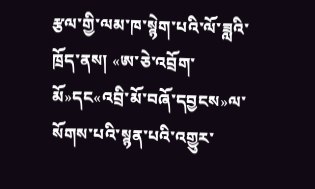རྩལ་གྱི་ལམ་ཁ་སྙེག་པའི་ལོ་ཟླའི་ཁྲོད་ནས། «ཨ་ཅེ་འབྲོག་མོ»དང«འབྲི་མོ་བཞོ་དབྱངས»ལ་སོགས་པའི་སྙན་པའི་འགྱུར་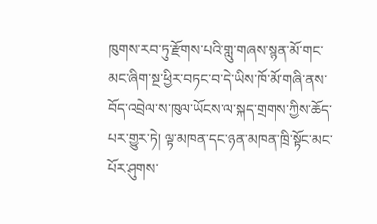ཁུགས་རབ་ཏུ་རྫོགས་པའི་གླུ་གཞས་སྙན་མོ་གང་མང་ཞིག་སྔ་ཕྱིར་བཏང་བ་དེ་ཡིས་ཁོ་མོ་གཞི་ནས་བོད་འབྲེལ་ས་ཁུལ་ཡོངས་ལ་སྐད་གྲགས་ཀྱིས་ཆོད་པར་གྱུར་ཏེ། ལྟ་མཁན་དང་ཉན་མཁན་ཁྲི་སྟོང་མང་པོར་ཤུགས་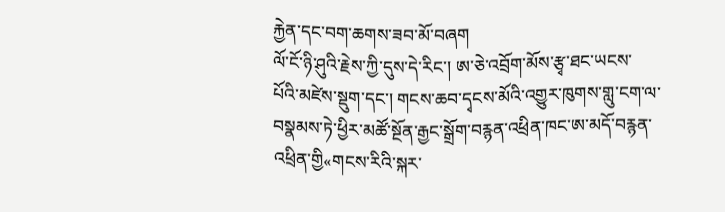རྐྱེན་དང་བག་ཆགས་ཟབ་མོ་བཞག
ལོ་ངོ་ཉི་ཤུའི་རྗེས་ཀྱི་དུས་དེ་རིང་། ཨ་ཅེ་འབྲོག་མོས་རྩྭ་ཐང་ཡངས་པོའི་མཛེས་སྡུག་དང་། གངས་ཆབ་དྭངས་མོའི་འགྱུར་ཁུགས་གླུ་ངག་ལ་བསྣམས་ཏེ་ཕྱིར་མཚོ་སྔོན་རྒྱང་སྒྲོག་བརྙན་འཕྲིན་ཁང་ཨ་མདོ་བརྙན་འཕྲིན་གྱི«གངས་རིའི་སྐར་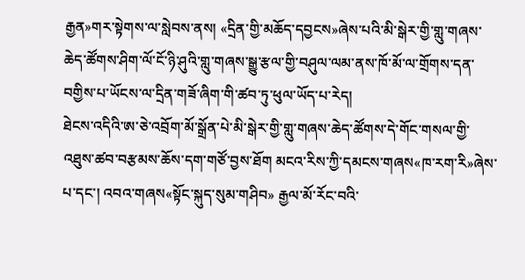རྒྱན»གར་སྟེགས་ལ་སླེབས་ནས། «དྲིན་གྱི་མཆོད་དབྱངས»ཞེས་པའི་མི་སྒེར་གྱི་གླུ་གཞས་ཆེད་ཚོགས་ཤིག་ལོ་ངོ་ཉི་ཤུའི་གླུ་གཞས་སྒྱུ་རྩལ་གྱི་བཤུལ་ལམ་ནས་ཁོ་མོ་ལ་གྲོགས་དན་བགྱིས་པ་ཡོངས་ལ་དྲིན་གཟོ་ཞིག་གི་ཚབ་ཏུ་ཕུལ་ཡོད་པ་རེད།
ཐེངས་འདིའི་ཨ་ཅེ་འབྲོག་མོ་སྒྲོན་པེ་མི་སྒེར་གྱི་གླུ་གཞས་ཆེད་ཚོགས་དེ་གོང་གསལ་གྱི་འཐུས་ཚབ་བརྩམས་ཆོས་དག་གཙོ་བྱས་ཐོག མངའ་རིས་ཀྱི་དམངས་གཞས«ཁ་རག་རི»ཞེས་པ་དང་། འབའ་གཞས«སྟོང་སྐུད་སུམ་གཤིབ» རྒྱལ་མོ་རོང་བའི་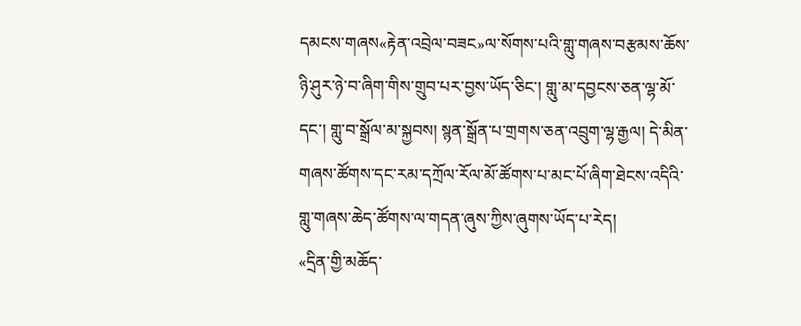དམངས་གཞས«རྟེན་འབྲེལ་བཟང»ལ་སོགས་པའི་གླུ་གཞས་བརྩམས་ཆོས་ཉི་ཤུར་ཉེ་བ་ཞིག་གིས་གྲུབ་པར་བྱས་ཡོད་ཅིང་། གླུ་མ་དབྱངས་ཅན་ལྷ་མོ་དང་། གླུ་བ་སྒྲོལ་མ་སྐྱབས། སྙན་སྒྲོན་པ་གྲགས་ཅན་འབྲུག་ལྷ་རྒྱལ། དེ་མིན་གཞས་ཚོགས་དང་རམ་དཀྲོལ་རོལ་མོ་ཚོགས་པ་མང་པོ་ཞིག་ཐེངས་འདིའི་གླུ་གཞས་ཆེད་ཚོགས་ལ་གདན་ཞུས་ཀྱིས་ཞུགས་ཡོད་པ་རེད།
«དྲིན་གྱི་མཆོད་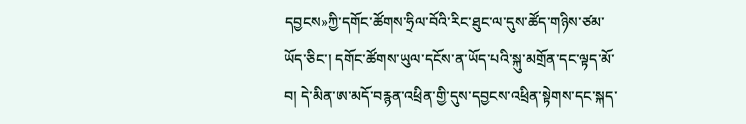དབྱངས»ཀྱི་དགོང་ཚོགས་ཧྲིལ་བོའི་རིང་ཐུང་ལ་དུས་ཚོད་གཉིས་ཙམ་ཡོད་ཅིང་། དགོང་ཚོགས་ཡུལ་དངོས་ན་ཡོད་པའི་སྐུ་མགྲོན་དང་ལྟད་མོ་བ། དེ་མིན་ཨ་མདོ་བརྙན་འཕྲིན་གྱི་དུས་དབྱངས་འཕྲིན་སྟེགས་དང་སྐད་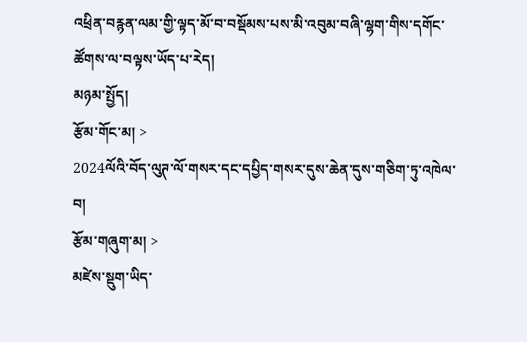འཕྲིན་བརྙན་ལམ་གྱི་ལྟད་མོ་བ་བསྡོམས་པས་མི་འབུམ་བཞི་ལྷག་གིས་དགོང་ཚོགས་ལ་བལྟས་ཡོད་པ་རེད།
མཉམ་སྤྱོད།
རྩོམ་གོང་མ། >
2024ལོའི་བོད་ལུཊ་ལོ་གསར་དང་དཔྱིད་གསར་དུས་ཆེན་དུས་གཅིག་ཏུ་འཁེལ་བ།
རྩོམ་གཞུག་མ། >
མཛེས་སྡུག་ཡིད་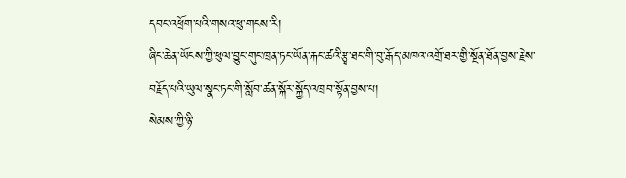དབང་འཕྲོག་པའི་གསའ་ཕུ་གངས་རི།
ཞིང་ཆེན་ཡོངས་ཀྱི་ཕུལ་བྱུང་གུང་ཁྲན་ཏང་ཡོན་རྐང་ཚའི་རྩྭ་ཐང་གི་བུ་རྒོད་མཁའ་འགྲོ་ཐར་གྱི་སྔོན་ཐོན་བྱས་རྗེས་བརྗོད་པའི་ཡུལ་སྣང་ཏང་གི་སློབ་ཚན་སྐོར་སྐྱོད་འཁྲབ་སྟོན་བྱས་པ།
སེམས་ཀྱི་ཉི་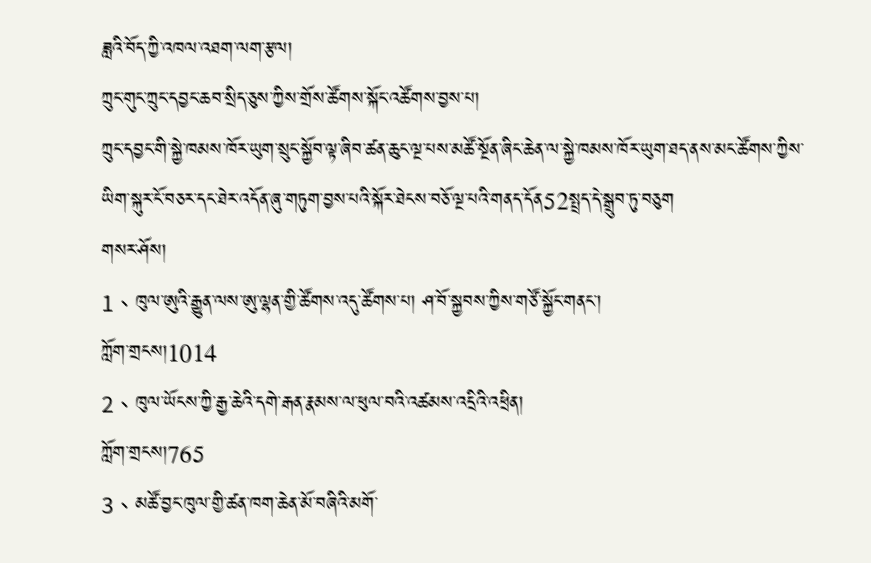ཟླའི་བོད་ཀྱི་འཁལ་འཐག་ལག་རྩལ།
ཀྲུང་གུང་ཀྲུང་དབྱང་ཆབ་སྲིད་ཅུས་ཀྱིས་གྲོས་ཚོགས་སྐོང་འཚོགས་བྱས་པ།
ཀྲུང་དབྱང་གི་སྐྱེ་ཁམས་ཁོར་ཡུག་སྲུང་སྐྱོབ་ལྟ་ཞིབ་ཚན་ཆུང་ལྔ་པས་མཚོ་སྔོན་ཞིང་ཆེན་ལ་སྐྱེ་ཁམས་ཁོར་ཡུག་ཐད་ནས་མང་ཚོགས་ཀྱིས་ཡིག་སྐུར་ངོ་བཅར་དང་ཐེར་འདོན་ཞུ་གཏུག་བྱས་པའི་སྐོར་ཐེངས་བཅོ་ལྔ་པའི་གནད་དོན52སྤྲད་དེ་སྒྲུབ་ཏུ་བཅུག
གསར་ཤོས།
1、ཁུལ་ཨུའི་རྒྱུན་ལས་ཨུ་ལྷན་གྱི་ཚོགས་འདུ་ཚོགས་པ། ཤ་བོ་སྐྱབས་ཀྱིས་གཙོ་སྐྱོང་གནང་།
ཀློག་གྲངས།1014
2、ཁུལ་ཡོངས་ཀྱི་རྒྱ་ཆེའི་དགེ་རྒན་རྣམས་ལ་ཕུལ་བའི་འཚམས་འདྲིའི་འཕྲིན།
ཀློག་གྲངས།765
3、མཚོ་བྱང་ཁུལ་གྱི་ཚན་ཁག་ཆེན་མོ་བཞིའི་མགོ་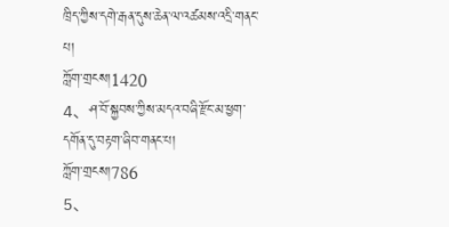ཁྲིད་ཀྱིས་དགེ་རྒན་དུས་ཆེན་ལ་འཚམས་འདྲི་གནང་པ།
ཀློག་གྲངས།1420
4、ཤ་བོ་སྐྱབས་ཀྱིས་མདའ་བཞི་རྫོང་མ་ཕྱག་དགོན་དུ་བརྟག་ཞིབ་གནང་པ།
ཀློག་གྲངས།786
5、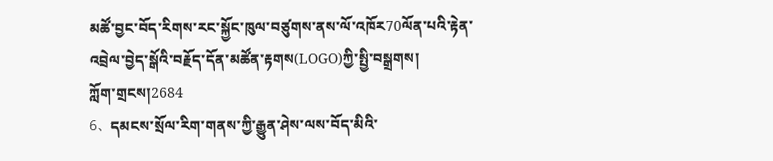མཚོ་བྱང་བོད་རིགས་རང་སྐྱོང་ཁུལ་བཙུགས་ནས་ལོ་འཁོར70ལོན་པའི་རྟེན་འབྲེལ་བྱེད་སྒོའི་བརྗོད་དོན་མཚོན་རྟགས(LOGO)ཀྱི་སྤྱི་བསྒྲགས།
ཀློག་གྲངས།2684
6、དམངས་སྲོལ་རིག་གནས་ཀྱི་རྒྱུན་ཤེས་ལས་བོད་མིའི་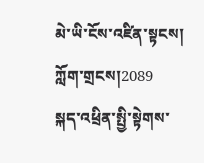མེ་ཡི་ངོས་འཛིན་སྟངས།
ཀློག་གྲངས།2089
སྐད་འཕྲིན་སྤྱི་སྟེགས་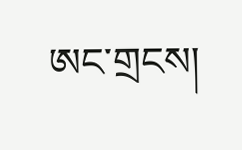ཨང་གྲངས།